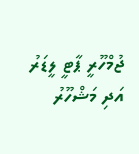ޖުމްހޫރީ ޕާޓީ ލީޑަރު އަދި މަޝްހޫރު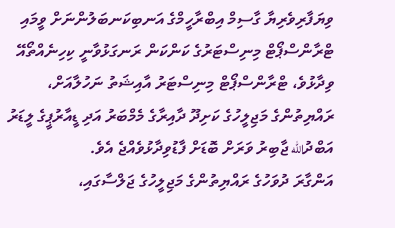ވިޔަފާރިވެރިޔާ ގާސިމް އިބްރާހީމްގެ އަނބިކަނބަލުންނަށް ވީމައި ޓްރާންސްޕޯޓް މިނިސްޓަރުގެ ކަންކަން ރަނގަޅުވާނީ ކިހިނެއްތޯއޭ ވިދާޅުވެ، ޓްރާންސްޕޯޓް މިނިސްޓަރު އާއިޝަތު ނަހުލާއަށް، ރައްޔިތުންގެ މަޖިލީހުގެ ކަށިދޫ ދާއިރާގެ މެމްބަރު އަދި ޑީއާރުޕީގެ ލީޑަރު އަބްދުالله ޖާބިރު ވަރަށް ބޮޑަށް ފާޑުވިދާޅުވެއްޖެ އެވެ.
އަންގާރަ ދުވަހުގެ ރައްޔިތުންގެ މަޖިލީހުގެ ޖަލްސާގައި،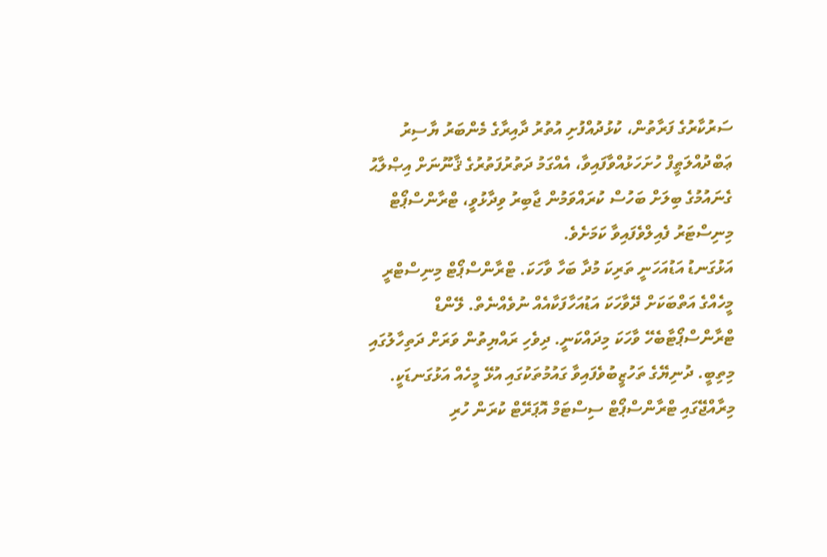ސަރުކާރުގެ ފަރާތުން، ކުޅުދުއްފުށި އުތުރު ދާއިރާގެ މެންބަރު ޔާސިރު ޢަބްދުއްލަޠީފް ހުށަހަޅުއްވާފައިވާ، އެއްގަމު ދަތުރުފަތުރުގެ ޤާނޫނަށް އިޞްލާޙު ގެނައުމުގެ ބިލަށް ބަހުސް ކުރައްވަމުން ޖާބިރު ވިދާޅުވީ، ޓްރާންސްޕޯޓް މިނިސްޓަރު ފެއިލްވެފައިވާ ކަމަށެވެ.
އަޅުގަނޑު އަޑުއަހަނީ ތަރިކަ މުދާ ބަހާ ވާހަކަ. ޓްރާންސްޕޯޓް މިނިސްޓްރީ މީހެއްގެ އަތްބަކަށް ދޭވާހަކަ އަޑުއަހާފަކާއެއް ނުވެއްނެތް. ލޭންޑް ޓްރާންސްޕޯޓާބެހޭ ވާހަކަ މިދައްކަނީ. ދިވެހި ރައްޔިތުން ވަރަށް ދަތިހާލުގައި މިތިބީ. ދުނިޔޭގެ ތަހުޒީބުވެފައިވާ ގައުމުތަކުގައި އުޅޭ މީހެއް އަޅުގަނޑަކީ. މިރާއްޖޭގައި ޓްރާންސްޕޯޓް ސިސްޓަމް އޮޕަރޭޓް ކުރަން ހުރި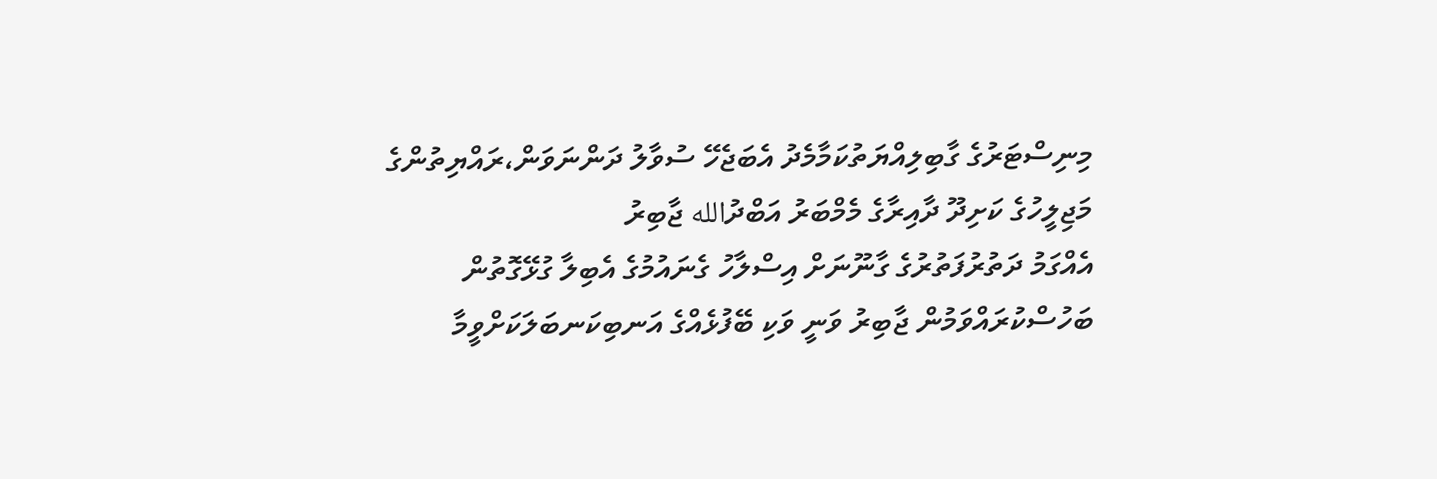މިނިސްޓަރުގެ ގާބިލިއްޔަތުކަމާމެދު އެބަޖެހޭ ސުވާލު ދަންނަވަން،ރައްޔިތުންގެ މަޖިލީހުގެ ކަށިދޫ ދާއިރާގެ މެމްބަރު އަބްދުالله ޖާބިރު
އެއްގަމު ދަތުރުފަތުރުގެ ގާނޫނަށް އިސްލާހު ގެނައުމުގެ އެބިލާ ގުޅޭގޮތުން ބަހުސްކުރައްވަމުން ޖާބިރު ވަނީ ވަކި ބޭފުޅެއްގެ އަނބިކަނބަލަކަށްވީމާ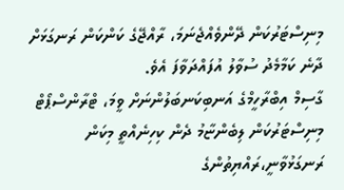މިނިސްޓަރުކަން ދޭންވެއްޖެނަމަ، ރާއްޖޭގެ ކަންކަން ރަނގަޅަށް ދާނެ ކަމާމެދު ސުވާލު އުފައްދަވާފަ އެވެ.
ގާސިމް އިބްރާހީމްގެ އަނބިކަނބަލުންނަށް ވީމަ، ޓްރާންސްޕޯޓް މިނިސްޓަރުކަން ލިބެންޏާމު ދެން ކިހިނެއްތީ މިކަން ރަނގަޅުވާނީ،ރައްޔިތުންގެ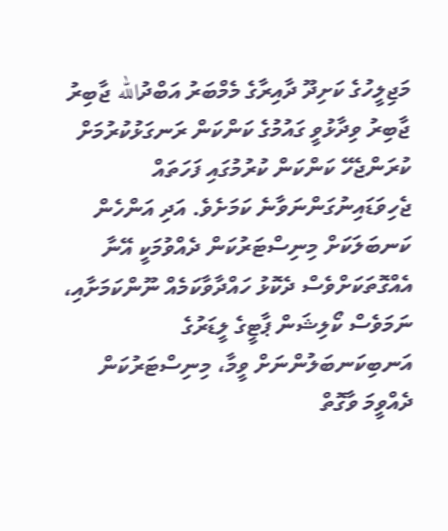މަޖިލީހުގެ ކަށިދޫ ދާއިރާގެ މެމްބަރު އަބްދުالله ޖާބިރު
ޖާބިރު ވިދާޅުވީ ގައުމުގެ ކަންކަން ރަނގަޅުކުރުމަށް ކުރަންޖެހޭ ކަންކަން ކުރުމުގައި ފަހަތައް ޖެހިވަޑައިނުގަންނަވާނެ ކަމަށެވެ. އަދި އަންހެން ކަނބަލަކަށް މިނިސްޓަރުކަން ދެއްވުމަކީ އޭނާ އެއްގޮތަކަށްވެސް ދެކޮޅު ހައްދާވާކަމެއް ނޫންކަމަށާއި، ނަމަވެސް ކޯލިޝަން ޕާޓީގެ ލީޑަރުގެ އަނބިކަނބަލުންނަށް ވީމާ، މިނިސްޓަރުކަން ދެއްވީމަ ވާގޮތް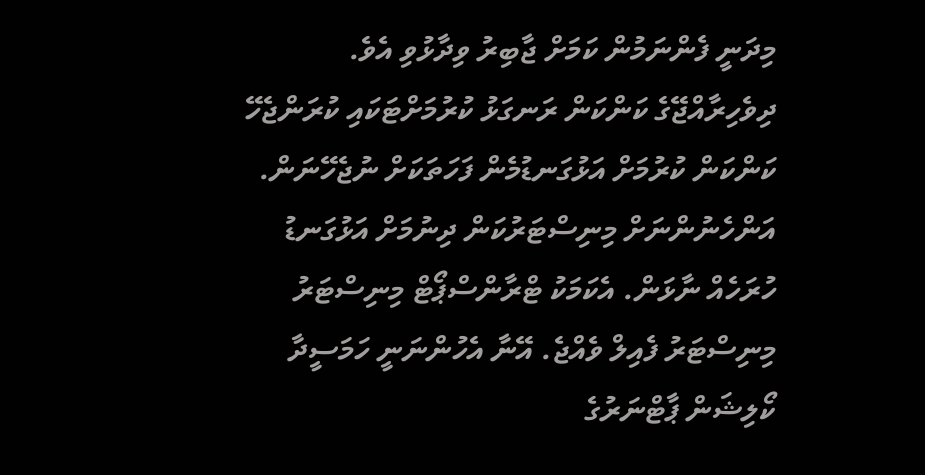މިދަނީ ފެންނަމުން ކަމަށް ޖާބިރު ވިދާޅުވި އެވެ.
ދިވެހިރާއްޖޭގެ ކަންކަން ރަނގަޅު ކުރުމަށްޓަކައި ކުރަންޖެހޭ ކަންކަން ކުރުމަށް އަޅުގަނޑުމެން ފަހަތަކަށް ނުޖެހޭނަން. އަންހެނުންނަށް މިނިސްޓަރުކަން ދިނުމަށް އަޅުގަނޑު ހުރަހެއް ނާޅަން. އެކަމަކު ޓްރާންސްޕޯޓް މިނިސްޓަރު މިނިސްޓަރު ފެއިލް ވެއްޖެ. އޭނާ އެހުންނަނީ ހަމަސީދާ ކޯލިޝަން ޕާޓްނަރުގެ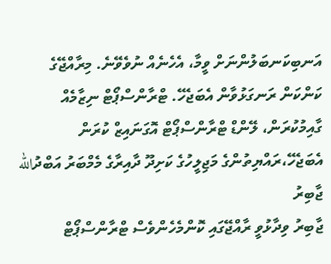އަނބިކަނބަލުންނަށް ވީމާ، އެހެނެއް ނުވެވޭނެ. މިރާއްޖޭގެ ކަންކަން ރަނގަޅުވާން އެބަޖެހޭ. ޓްރާންސްޕޯޓް ނިޒާމެއް ގާއިމުކުރަން، ލޭންޑް ޓްރާންސްޕޯޓް އޮގަނައިޒް ކުރަން އެބަޖެހޭ،ރައްޔިތުންގެ މަޖިލީހުގެ ކަށިދޫ ދާއިރާގެ މެމްބަރު އަބްދުالله ޖާބިރު
ޖާބިރު ވިދާޅުވީ ރާއްޖޭގައި ކޮންމެހެންވެސް ޓްރާންސްޕޯޓް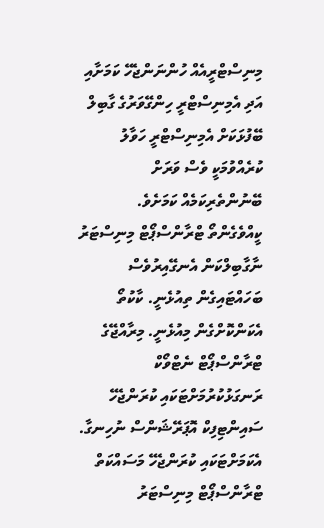މިނިސްޓްރީއެއް ހުންނަންޖެހޭ ކަމަށާއި އަދި އެމިނިސްޓްރީ ހިންގޭވަރުގެ ގާބިލް ބޭފުޅަކަށް އެމިނިސްޓްރީ ހަވާލު ކުރެއްވުމަކީ ވެސް ވަރަށް ބޭނުންތެރިކަމެއް ކަމަށެވެ.
ކީއްވެގެންތޯ ޓްރާންސްޕޯޓް މިނިސްޓަރު ނާގާބިލްކަން އެނގޭއިރުވެސް ބަހައްޓައިގެން ތިއުޅެނީ. ކާކުތޯ އެކަންކޮށްގެން މިއުޅެނީ. މިރާއްޖޭގެ ޓްރާންސްޕޯޓް ނެޓްވޯކް ރަނގަޅުކުރުމަށްޓަކައި ކުރަންޖެހޭ ސައިންޓިފިކް އޮޕަރޭޝަންސް ނުހިނގާ. އެކަމަށްޓަކައި ކުރަންޖެހޭ މަސައްކަތް ޓްރާންސްޕޯޓް މިނިސްޓަރު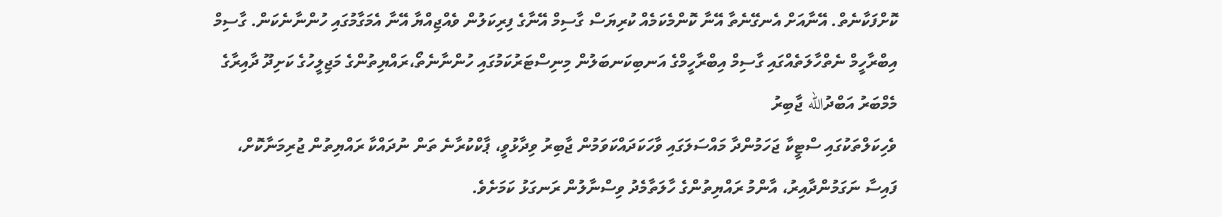ކޮށްފަކާނެތް. އޭނާއަށް އެނގޭނެތާ އޭނާ ކޮންމެކަމެއް ކުރިޔަސް ގާސިމް އޭނާގެ ފިރިކަލުން ވެއްޖިއްޔާ އޭނާ އެމަގާމުގައި ހުންނާނެކަން. ގާސިމް އިބްރާހީމް ނެތްހާލަތެއްގައި ގާސިމް އިބްރާހީމްގެ އަނބިކަނބަލުން މިނިސްޓަރުކަމުގައި ހުންނާނެތޯ،ރައްޔިތުންގެ މަޖިލީހުގެ ކަށިދޫ ދާއިރާގެ މެމްބަރު އަބްދުالله ޖާބިރު
ވެހިކަލްތަކުގައި ސްޓީކާ ޖަހަމުންދާ މައްސަލަގައި ވާހަކަދައްކަވަމުން ޖާބިރު ވިދާޅުވީ، ޕާކްކުރާނެ ތަން ނުދައްކާ ރައްޔިތުން ޖުރިމަނާކޮށް، ފައިސާ ނަގަމުންދާއިރު، އާންމު ރައްޔިތުންގެ ހާލަތާމެދު ވިސްނާލުން ރަނގަޅު ކަމަށެވެ.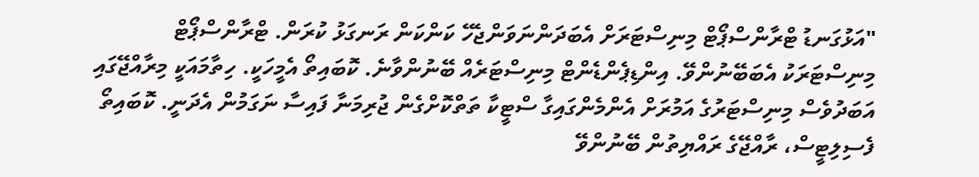"އަޅުގަނޑު ޓްރާންސްޕޯޓް މިނިސްޓަރަށް އެބަދަންނަވަންޖެހޭ ކަންކަން ރަނގަޅު ކުރަން. ޓްރާންސްޕޯޓް މިނިސްޓަރަކު އެބަބޭނުންވޭ. އިންޑިޕެންޑެންޓް މިނިސްޓަރެއް ބޭނުންވާނެ. ކޮބައިތޯ އެމީހަކީ. ހިތާމައަކީ މިރާއްޖޭގައި އަބަދުވެސް މިނިސްޓަރުގެ އަމުރަށް އެންމެންގައިގާ ސްޓީކާ ތަތްކޮށްގެން ޖުރިމަނާ ފައިސާ ނަގަމުން އެދަނީ. ކޮބައިތޯ ފެސިލިޓީސް، ރާއްޖޭގެ ރައްޔިތުން ބޭނުންވޭ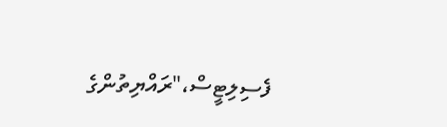ފެސިލިޓީސް،"ރައްޔިތުންގެ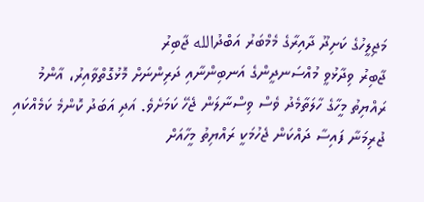މަޖިލީހުގެ ކަށިދޫ ދާއިރާގެ މެމްބަރު އަބްދުالله ޖާބިރު
ޖާބިރު ވިދާޅުވީ މުއްސަނދީންގެ އަނބިންނާއި ދަރިންނަށް މޮޅުގޮތްވާއިރު، އާންމު ރައްޔިތު މީހާގެ ހާލަތާމެދު ވެސް ވިސްނާލަން ޖެހޭ ކަމަށެވެ. އަދި އަބަދު ކޮންމެ ކަމެއްކައި ޖުރިމަނާ ފައިސާ ދައްކަން ޖެހުމަކީ ރައްޔިތު މީހާއަށް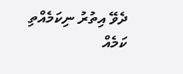ދެވޭ އިތުރު ނިކަމެއްތި ކަމެއް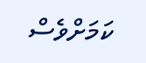ކަމަށްވެސް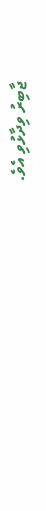ޖާބިރު ވިދާޅުވި އެވެ.